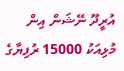އުރީދޫ ނޭޝަން އިން މުޅިއަކު 15000 ރުފިޔާގެ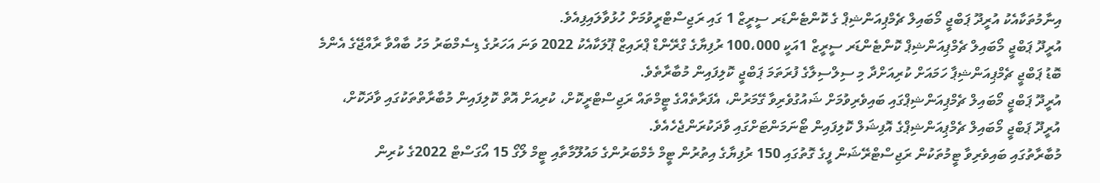އިނާމުތަކާއެކު އުރީދޫ ޕަބްޖީ މޯބައިލް ޗެމްޕިއަންޝިޕް ގެ ކޮންޓެންޑަރ ސީރީޒް 1 ގައި ރަޖިސްޓްރީވުމަށް ހުޅުވާލައިފިއެވެ.
އުރީދޫ ޕަބްޖީ މޯބައިލް ޗެމްޕިއަންޝިޕް ކޮންޓެންޑަރ ސީރީޒް 1އަކީ 100،000 ރުފިޔާގެ ގްރޭންޑް ޕްރައިޒް ޕޫލަކާއެކު 2022 ވަނަ އަހަރުގެ ޑިސެމްބަރު މަހު ބާއްވާ ރާއްޖޭގެ އެންމެ ބޮޑު ޕަބްޖީ ޗެމްޕިއަންޝިޕާ ހަމައަށް ކުރިއަށްދާ މި ސިލްސިލާގެ ފުރަތަމަ ޕަބްޖީ ކޮލިފައިން މުބާރާތެވެ.
އުރީދޫ ޕަބްޖީ މޯބައިލް ޗެމްޕިއަންޝިޕްގައި ބައިވެރިވުމަށް ޝައުގުވެރިވާ ގޭމަރުން، އެފަރާތެއްގެ ޓީމްތައް ރަޖިސްޓްރީކޮށް، ކުރިއަށް އޮތް ކޮލިފައިން މުބާރާތްތަކުގައި ވާދަކޮށް، އުރީދޫ ޕަބްޖީ މޯބައިލް ޗެމްޕިއަންޝިޕްގެ އޮފިޝަލް ކޮލިފައިން ޓޯނަމަންޓަށްގައި ވާދަކުރަންޖެހެއެވެ.
މުބާރާތުގައި ބައިވެރިވާ ޓީމުތަކުން ރަޖިސްޓްރޭޝަން ފީގެ ގޮތުގައި 150 ރުފިޔާގެ އިތުރުން ޓީމް މެމްބަރުންގެ މައުލޫމާތާއި ޓީމް ލޯގޯ 15 އޯގަސްޓް 2022ގެ ކުރިން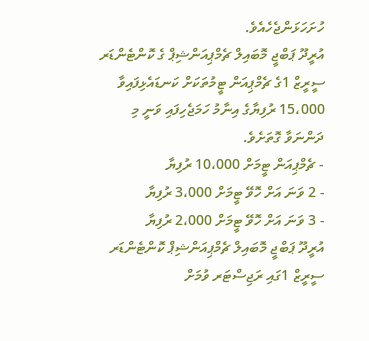ހުށަހަޅަންޖެހެއެވެ.
އުރީދޫ ޕަބްޖީ މޮބައިލް ޗެމްޕިއަންޝިޕް ގެ ކޮންޓެންޑަރ ސީރީޒް 1ގެ ޗެމްޕިއަން ޓީމުތަކަށް ކަނޑައެޅިފައިވާ 15،000 ރުފިޔާގެ އިނާމު ހަމަޖެހިފައި ވަނީ މި ދަންނަވާ ގޮތަށެވެ.
- ޗެމްޕިއަން ޓީމަށް 10،000 ރުފިޔާ
- 2 ވަނަ އަށް ހޮވޭ ޓީމަށް 3،000 ރުފިޔާ
- 3 ވަނަ އަށް ހޮވޭ ޓީމަށް 2،000 ރުފިޔާ
އުރީދޫ ޕަބްޖީ މޮބައިލް ޗެމްޕިއަންޝިޕް ކޮންޓެންޑަރ ސީރީޒް 1ގައި ރަޖިސްޓަރ ވުމަށް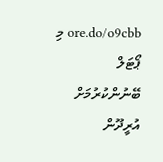ore.do/o9cbb މި ޕޯޓަލް ބޭނުންކުރުމަށް އުރީދޫން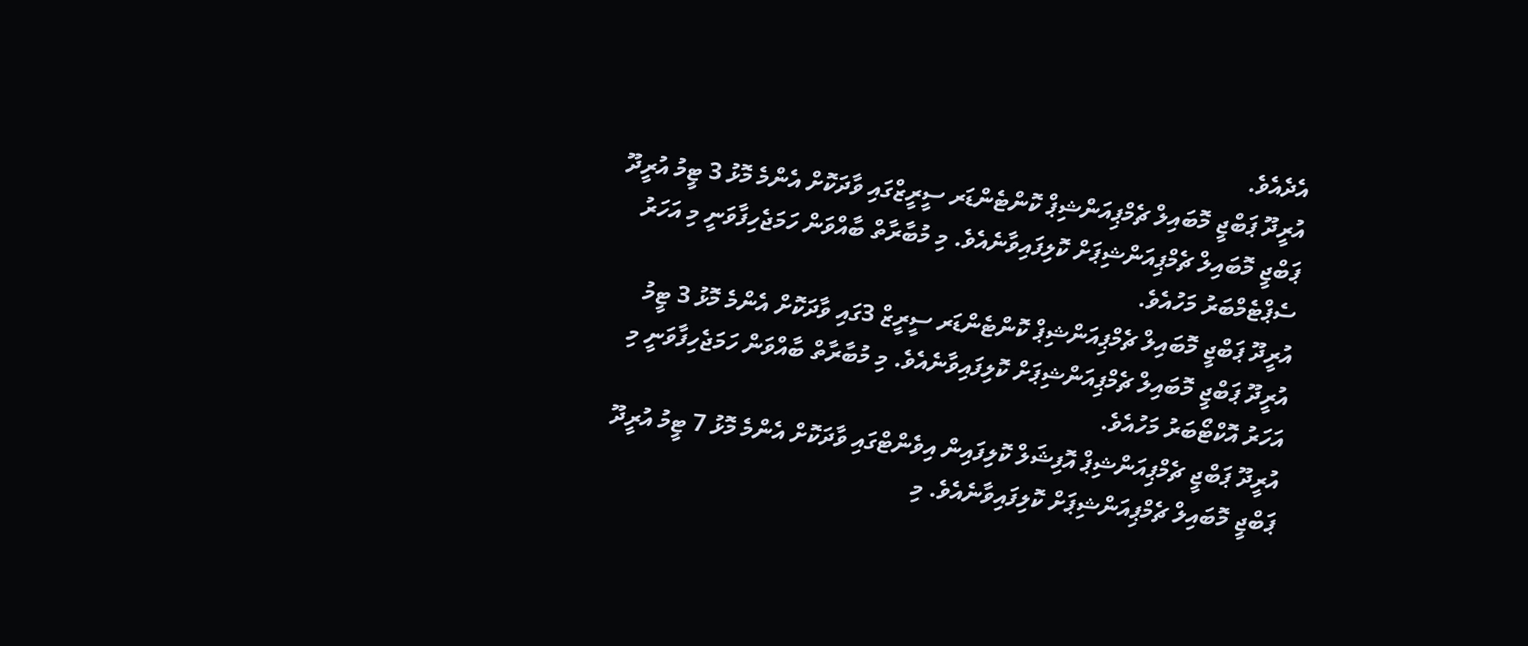އެދެއެވެ.
އުރީދޫ ޕަބްޖީ މޮބައިލް ޗެމްޕިއަންޝިޕް ކޮންޓެންޑަރ ސީރީޒްގައި ވާދަކޮށް އެންމެ މޮޅު 3 ޓީމު އުރީދޫ ޕަބްޖީ މޮބައިލް ޗެމްޕިއަންޝިޕަށް ކޮލިފައިވާނެއެވެ. މި މުބާރާތް ބާއްވަން ހަމަޖެހިފާވަނީ މި އަހަރު ސެޕްޓެމްބަރު މަހުއެވެ.
އުރީދޫ ޕަބްޖީ މޮބައިލް ޗެމްޕިއަންޝިޕް ކޮންޓެންޑަރ ސީރީޒް 3ގައި ވާދަކޮށް އެންމެ މޮޅު 3 ޓީމު އުރީދޫ ޕަބްޖީ މޮބައިލް ޗެމްޕިއަންޝިޕަށް ކޮލިފައިވާނެއެވެ. މި މުބާރާތް ބާއްވަން ހަމަޖެހިފާވަނީ މި އަހަރު އޮކްޓޯބަރު މަހުއެވެ.
އުރީދޫ ޕަބްޖީ ޗެމްޕިއަންޝިޕް އޮފިޝަލް ކޮލިފައިން އިވެންޓްގައި ވާދަކޮށް އެންމެ މޮޅު 7 ޓީމު އުރީދޫ ޕަބްޖީ މޮބައިލް ޗެމްޕިއަންޝިޕަށް ކޮލިފައިވާނެއެވެ. މި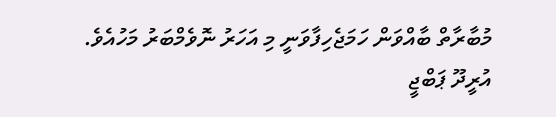މުބާރާތް ބާއްވަން ހަމަޖެހިފާވަނީ މި އަހަރު ނޮވެމްބަރު މަހުއެވެ.
އުރީދޫ ޕަބްޖީ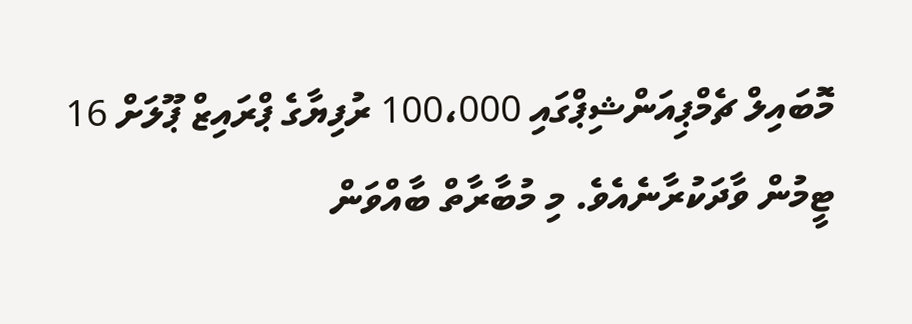މޮބައިލް ޗެމްޕިއަންޝިޕްގައި 100،000 ރުފިޔާގެ ޕްރައިޒް ޕޫލަށް 16 ޓީމުން ވާދަކުރާނެއެވެ. މި މުބާރާތް ބާއްވަން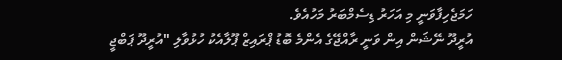ހަމަޖެހިފާވަނީ މި އަހަރު ޑިސެމްބަރު މަހުއެވެ.
އުރީދޫ ނޭޝަން އިން ވަނީ ރާއްޖޭގެ އެންމެ ބޮޑު ޕްރައިޒް ޕޫލާއެކު ހުޅުވާލި "އުރީދޫ ޕަބްޖީ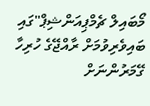މޯބައިލް ޗެމްޕިއަންޝިޕް"ގައި ބައިވެރިވުމަށް ރާއްޖޭގެ ހުރިހާ ގޭމަރުންނަށް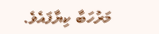މަރުހަބާ ކިޔާފައެވެ.